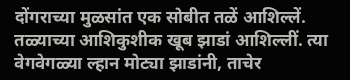दोंगराच्या मुळसांत एक सोबीत तळें आशिल्लें. तळ्याच्या आशिकुशीक खूब झाडां आशिल्लीं. त्या वेगवेगळ्या ल्हान मोट्या झाडांनी, ताचेर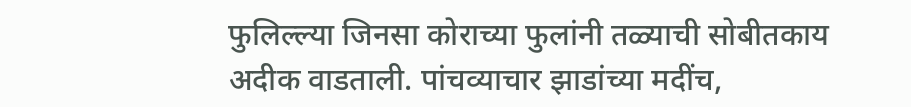फुलिल्ल्या जिनसा कोराच्या फुलांनी तळ्याची सोबीतकाय अदीक वाडताली. पांचव्याचार झाडांच्या मदींच,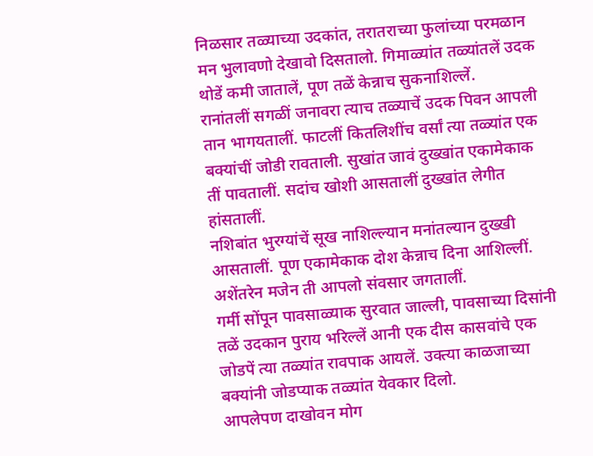निळसार तळ्याच्या उदकांत, तरातराच्या फुलांच्या परमळान मन भुलावणो देखावो दिसतालो. गिमाळ्यांत तळ्यांतलें उदक थोडें कमी जातालें, पूण तळें केन्नाच सुकनाशिल्लें.
रानांतलीं सगळीं जनावरा त्याच तळ्याचें उदक पिवन आपली तान भागयतालीं. फाटलीं कितलिशींच वर्सां त्या तळ्यांत एक बक्यांचीं जोडी रावताली. सुखांत जावं दुख्खांत एकामेकाक तीं पावतालीं. सदांच खोशी आसतालीं दुख्खांत लेगीत हांसतालीं.
नशिबांत भुरग्यांचें सूख नाशिल्ल्यान मनांतल्यान दुख्खी आसतालीं. पूण एकामेकाक दोश केन्नाच दिना आशिल्लीं. अशेंतरेन मजेन ती आपलो संवसार जगतालीं.
गर्मी सोंपून पावसाळ्याक सुरवात जाल्ली, पावसाच्या दिसांनी तळें उदकान पुराय भरिल्लें आनी एक दीस कासवांचे एक जोडपें त्या तळ्यांत रावपाक आयलें. उक्त्या काळजाच्या बक्यांनी जोडप्याक तळ्यांत येवकार दिलो.
आपलेपण दाखोवन मोग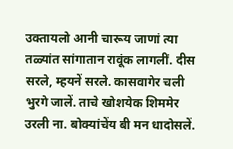उक्तायलो आनी चारूय जाणां त्या तळ्यांत सांगातान रावूंक लागलीं. दीस सरले, म्हयनें सरले. कासवागेर चली भुरगे जालें. ताचे खोशयेक शिममेर उरली ना. बोक्यांचेंय बी मन धादोसलें.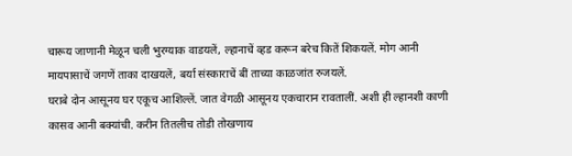चारूय जाणानी मेळून चली भुरग्याक वाडयलें, ल्हानाचें व्हड करून बरेच कितें शिकयलें. मोग आनी मायपासाचें जगणें ताका दाखयलें, बर्या संस्काराचें बीं ताच्या काळजांत रुजयलें.
घराबे दोन आसूनय घर एकूच आशिल्लें. जात वेगळी आसूनय एकचारान रावतालीं. अशी ही ल्हानशी काणी कासव आनी बक्यांची. करीन तितलीच तोडी तोखणाय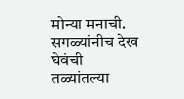मोन्या मनाची. सगळ्यांनीच देख घेवंची तळ्यांतल्या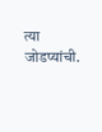त्या जोडप्यांची.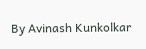By Avinash Kunkolkar